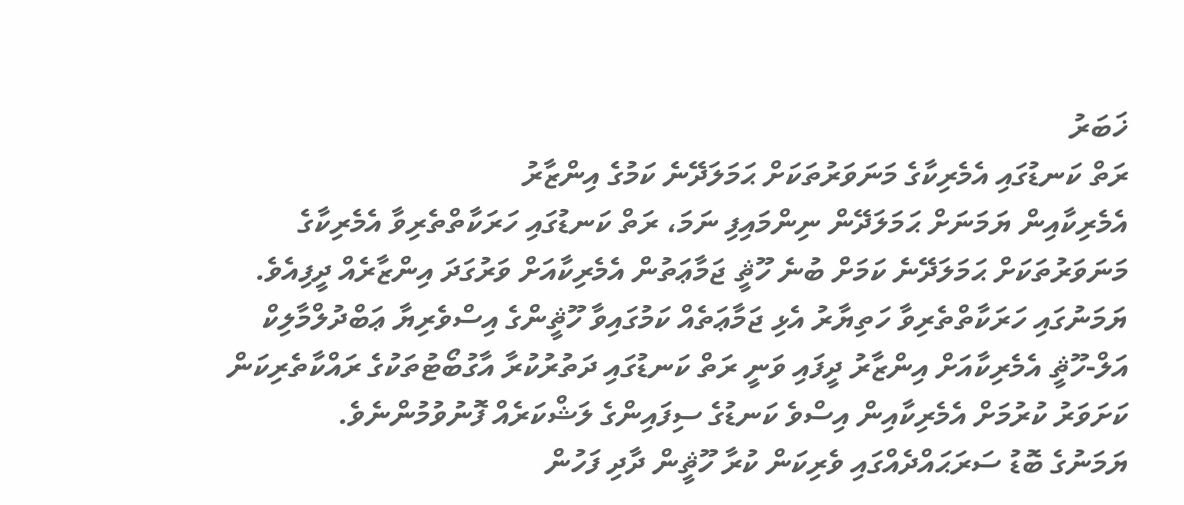ޚަބަރު
ރަތް ކަނޑުގައި އެމެރިކާގެ މަނަވަރުތަކަށް ޙަމަލަދޭނެ ކަމުގެ އިންޒާރު
އެމެރިކާއިން ޔަމަނަށް ޙަމަލަދޭން ނިންމައިފި ނަމަ، ރަތް ކަނޑުގައި ހަރަކާތްތެރިވާ އެމެރިކާގެ މަނަވަރުތަކަށް ޙަމަލަދޭނެ ކަމަށް ބުނެ ހޫޘީ ޖަމާޢަތުން އެމެރިކާއަށް ވަރުގަދަ އިންޒާރެއް ދީފިއެވެ. ޔަމަނުގައި ހަރަކާތްތެރިވާ ހަތިޔާރު އެޅި ޖަމާޢަތެއް ކަމުގައިވާ ހޫޘީންގެ އިސްވެރިޔާ ޢަބްދުލްމާލިކް އަލް-ހޫޘީ އެމެރިކާއަށް އިންޒާރު ދީފައި ވަނީ ރަތް ކަނޑުގައި ދަތުރުކުރާ އާގުބޯޓުތަކުގެ ރައްކާތެރިކަން ކަށަވަރު ކުރުމަށް އެމެރިކާއިން އިސްވެ ކަނޑުގެ ސިފައިންގެ ލަޝްކަރެއް ފޮނުވުމުންނެވެ.
ޔަމަނުގެ ބޮޑު ސަރަޙައްދެއްގައި ވެރިކަން ކުރާ ހޫޘީން ދާދި ފަހުން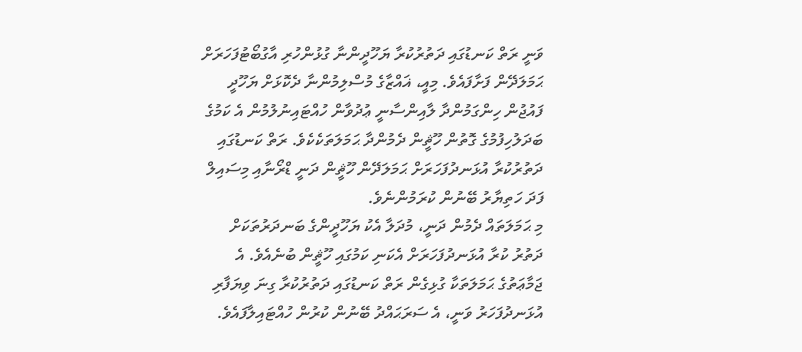ވަނީ ރަތް ކަނޑުގައި ދަތުރުކުރާ ޔަހޫދީންނާ ގުޅުންހުރި އާގުބޯޓުފަހަރަށް ޙަމަލަދޭން ފަށާފައެވެ. މިއީ، ޣައްޒާގެ މުސްލިމުންނާ ދެކޮޅަށް ޔަހޫދީ ފައުޖުން ހިންގަމުންދާ ލާއިންސާނީ ޢުދުވާން ހުއްޓައިނުލުމުން އެ ކަމުގެ ބަދަލުހިފުމުގެ ގޮތުން ހޫޘީން ދެމުންދާ ޙަމަލަތަކެކެވެ. ރަތް ކަނޑުގައި ދަތުރުކުރާ އުޅަނދުފަހަރަށް ޙަމަލަދޭން ހޫޘީން ދަނީ ޑްރޯނާއި މިސައިލް ފަދަ ހަތިޔާރު ބޭނުން ކުރަމުންނެވެ.
މި ޙަމަލަތައް ދެމުން ދަނީ، މުދަލާ އެކު ޔަހޫދީންގެ ބަނދަރުތަކަށް ދަތުރު ކުރާ އުޅަނދުފަހަރަށް އެކަނި ކަމުގައި ހޫޘީން ބުނެއެވެ. އެ ޖަމާޢަތުގެ ޙަމަލަތަކާ ގުޅިގެން ރަތް ކަނޑުގައި ދަތުރުކުރާ ގިނަ ވިޔަފާރި އުޅަނދުފަހަރު ވަނީ، އެ ސަރަޙައްދު ބޭނުން ކުރުން ހުއްޓައިލާފައެވެ.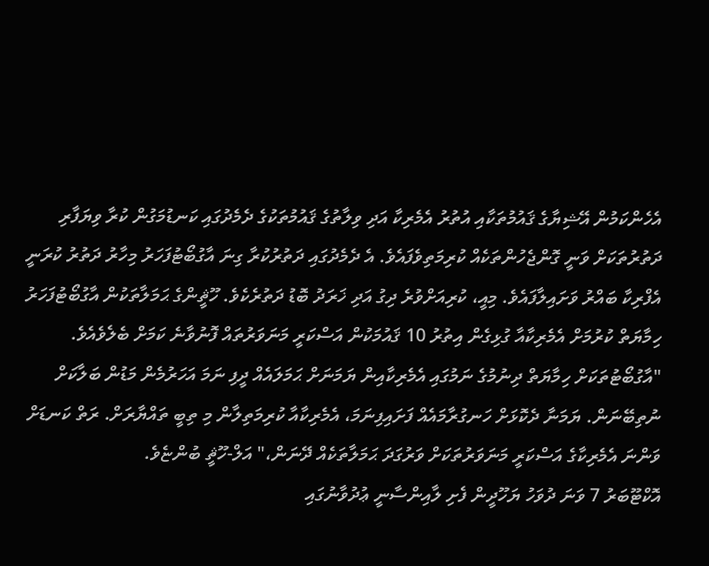އެހެންކަމުން އޭޝިޔާގެ ޤައުމުތަކާއި އުތުރު އެމެރިކާ އަދި ވިލާތުގެ ޤައުމުތަކުގެ ދެމެދުގައި ކަނޑުމަގުން ކުރާ ވިޔަފާރި ދަތުރުތަކަށް ވަނީ ގޮންޖެހުންތަކެއް ކުރިމަތިވެފައެވެ. އެ ދެމެދުގައި ދަތުރުކުރާ ގިނަ އާގުބޯޓުފަހަރު މިހާރު ދަތުރު ކުރަނީ އެފްރިކާ ބައްރު ވަށައިލާފައެވެ. މިއީ، ކުރިއަށްވުރެ ދިގު އަދި ޚަރަދު ބޮޑު ދަތުރެކެވެ. ހޫޘީންގެ ޙަމަލާތަކުން އާގުބޯޓުފަހަރު ހިމާޔަތް ކުރުމަށް އެމެރިކާއާ ގުޅިގެން އިތުރު 10 ޤައުމަކުން އަސްކަރީ މަނަވަރުތައް ފޮނުވާނެ ކަމަށް ބެލެވެއެވެ.
"އާގުބޯޓުތަކަށް ހިމާޔަތް ދިނުމުގެ ނަމުގައި އެމެރިކާއިން ޔަމަނަށް ޙަމަލައެއް ދީފި ނަމަ އަހަރުމެން މަޑުން ބަލާކަށް ނުތިބޭނަން. ޔަމަނާ ދެކޮޅަށް ހަނގުރާމައެއް ފަށައިފިނަމަ، އެމެރިކާއާ ކުރިމަތިލާން މި ތިބީ ތައްޔާރަށް. ރަތް ކަނޑަށް ވަންނަ އެމެރިކާގެ އަސްކަރީ މަނަވަރުތަކަށް ވަރުގަދަ ޙަމަލާތަކެއް ދޭނަން،" އަލް-ހޫޘީ ބުންޏެވެ.
އޮކްޓޫބަރު 7 ވަނަ ދުވަހު ޔަހޫދީން ފެށި ލާއިންސާނީ ޢުދުވާނުގައި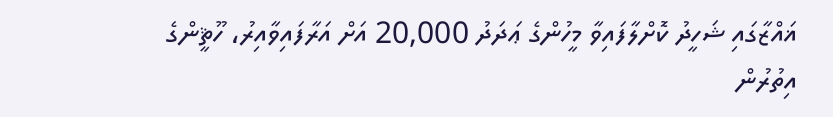ޣައްޒާގައި ޝަހީދު ކޮށްލާފައިވާ މީހުންގެ ޢަދަދު 20,000 އަށް އަރާފައިވާއިރު، ހޫޘީންގެ އިތުރުން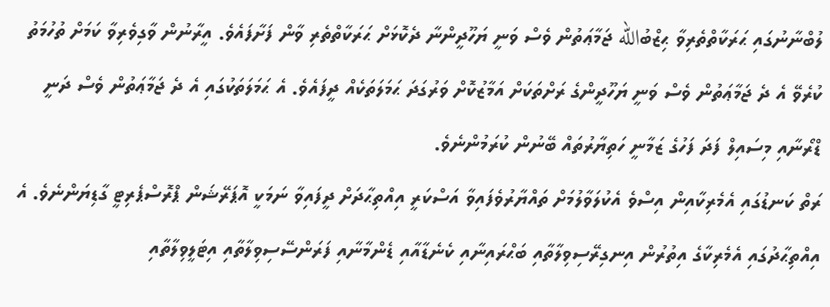ލުބްނާނުގައި ޙަރަކާތްތެރިވާ ޙިޒްބުالله ޖަމާޢަތުން ވެސް ވަނީ ޔަހޫދީންނާ ދެކޮޅަށް ޙަރަކާތްތެރި ވާން ފަށާފައެވެ. އީރާނުން ވާގިވެރިވާ ކަމަށް ތުހުމަތު ކުރެވޭ އެ ދެ ޖަމާޢަތުން ވެސް ވަނީ ޔަހޫދީންގެ ރަށްތަކަށް އަމާޒުކޮށް ވަރުގަދަ ޙަމަލަތަކެއް ދީފައެވެ. އެ ޙަމަލަތަކުގައި އެ ދެ ޖަމާޢަތުން ވެސް ދަނީ ޑްރޯނާއި މިސައިލް ފަދަ ފަހުގެ ޒަމާނީ ހަތިޔާރުތައް ބޭނުން ކުރަމުންނެވެ.
ރަތް ކަނޑުގައި އެމެރިކާއިން އިސްވެ އެކުލަވާލުމަށް ތައްޔާރުވެފައިވާ އަސްކަރީ އިއްތިޙާދަށް ދީފައިވާ ނަމަކީ އޮޕަރޭޝަން ޕްރޮސްޕެރިޓީ ގާޑިޔަންނެވެ. އެ އިއްތިޙާދުގައި އެމެރިކާގެ އިތުރުން އިނގިރޭސިވިލާތާއި ބަޙްރައިނާއި ކެނެޑާއާއި ޑެންމާނާއި ފަރަންސޭސިވިލާތާއި އިޓަލީވިލާތާއި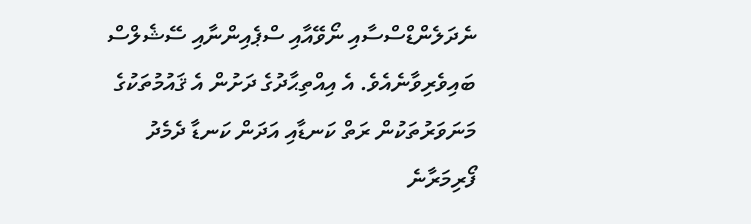ނެދަލެންޑްސްސާއި ނޯވޭއާއި ސްޕެއިންނާއި ސޭޝެލްސް ބައިވެރިވާނެއެވެ. އެ އިއްތިޙާދުގެ ދަށުން އެ ޤައުމުތަކުގެ މަނަވަރުތަކުން ރަތް ކަނޑާއި އަދަން ކަނޑާ ދެމެދު ފޯރިމަރާނެ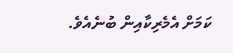ކަމަށް އެމެރިކާއިން ބުނެއެވެ.